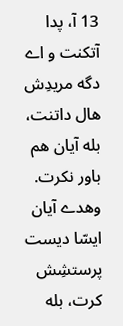13 آ، پدا آتکنت و اے دگه مریدِش هال داتنت، بله آیان هم باور نکرت.
وهدے آیان ایسّا دیست پرستشِش کرت، بله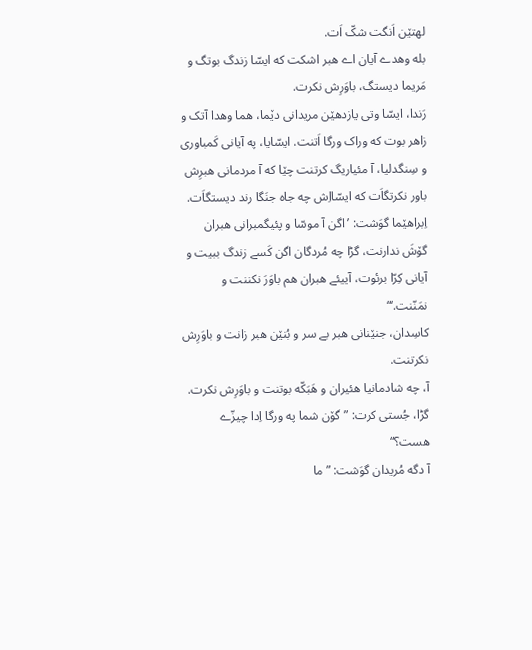لهتێن اَنگت شکّ اَت.
بله وهدے آیان اے هبر اشکت که ایسّا زندگ بوتگ و مَریما دیستگ، باوَرِش نکرت.
رَندا، ایسّا وتی یازدهێن مریدانی دێما، هما وهدا آتک و زاهر بوت که وراک ورگا اَتنت. ایسّایا، په آیانی کَمباوری و سِنگدلیا، آ مئیاریگ کرتنت چێا که آ مردمانی هبرِش باور نکرتگاَت که ایسّااِش چه جاه جنَگا رند دیستگاَت.
اِبراهێما گوَشت: ’اگن آ موسّا و پئیگمبرانی هبران گۆشَ ندارنت، گڑا چه مُردگان اگن کَسے زندگ ببیت و آیانی کِرّا برئوت، آییئے هبران هم باوَرَ نکننت و نمَنّنت.‘“
کاسِدان، جنێنانی هبر بے سر و بُنێن هبر زانت و باوَرِش نکرتنت.
آ، چه شادمانیا هئیران و هَبَکّه بوتنت و باوَرِش نکرت. گڑا، جُستی کرت: ”گۆن شما په ورگا اِدا چیزّے هست؟“
آ دگه مُریدان گوَشت: ”ما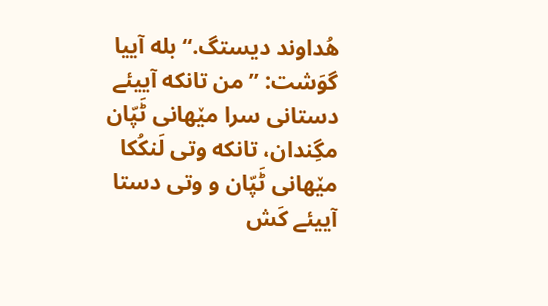هُداوند دیستگ.“ بله آییا گوَشت: ”من تانکه آییئے دستانی سرا مێهانی ٹَپّان مگِندان، تانکه وتی لَنکُکا مێهانی ٹَپّان و وتی دستا آییئے کَش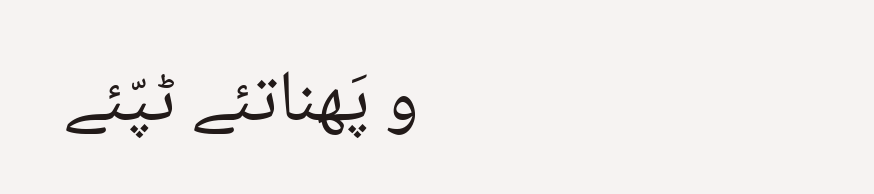و پَهناتئے ٹپّئے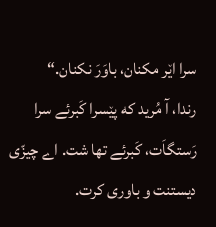سرا اێر مکنان، باوَرَ نکنان.“
رندا، آ مُرید که پێسرا کَبرئے سرا رَستگاَت، کَبرئے تها شت. اے چیزّی دیستنت و باوری کرت.